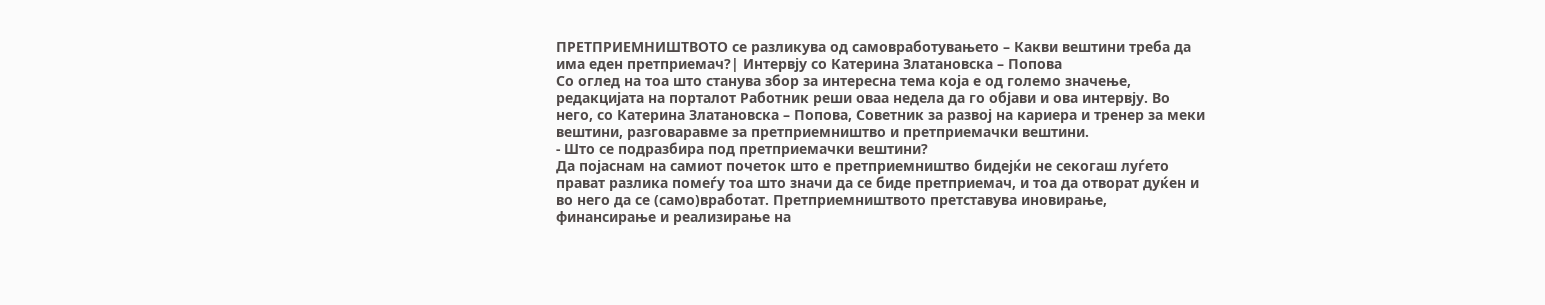ПРЕТПРИЕМНИШТВОТО се разликува од самовработувањето – Какви вештини треба да има еден претприемач?| Интервју со Катерина Златановска – Попова
Со оглед на тоа што станува збор за интересна тема која е од големо значење, редакцијата на порталот Работник реши оваа недела да го објави и ова интервју. Во него, со Катерина Златановска – Попова, Советник за развој на кариера и тренер за меки вештини, разговаравме за претприемништво и претприемачки вештини.
- Што се подразбира под претприемачки вештини?
Да појаснам на самиот почеток што е претприемништво бидејќи не секогаш луѓето прават разлика помеѓу тоа што значи да се биде претприемач, и тоа да отворат дуќен и во него да се (само)вработат. Претприемништвото претставува иновирање, финансирање и реализирање на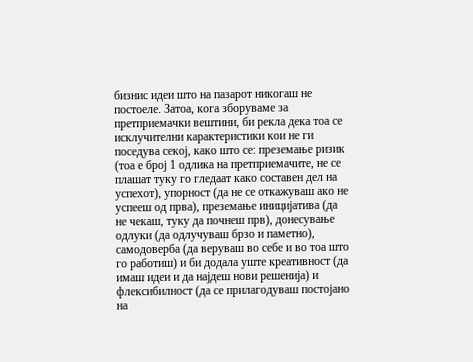бизнис идеи што на пазарот никогаш не постоеле. Затоа, кога зборуваме за претприемачки вештини, би рекла дека тоа се исклучителни карактеристики кои не ги поседува секој, како што се: преземање ризик (тоа е број 1 одлика на претприемачите, не се плашат туку го гледаат како составен дел на успехот), упорност (да не се откажуваш ако не успееш од прва), преземање иницијатива (да не чекаш, туку да почнеш прв), донесување одлуки (да одлучуваш брзо и паметно), самодоверба (да веруваш во себе и во тоа што го работиш) и би додала уште креативност (да имаш идеи и да најдеш нови решенија) и флексибилност (да се прилагодуваш постојано на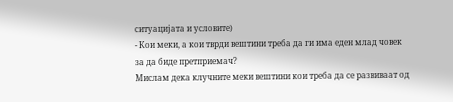ситуацијата и условите)
- Кои меки, а кои тврди вештини треба да ги има еден млад човек за да биде претприемач?
Мислам дека клучните меки вештини кои треба да се развиваат од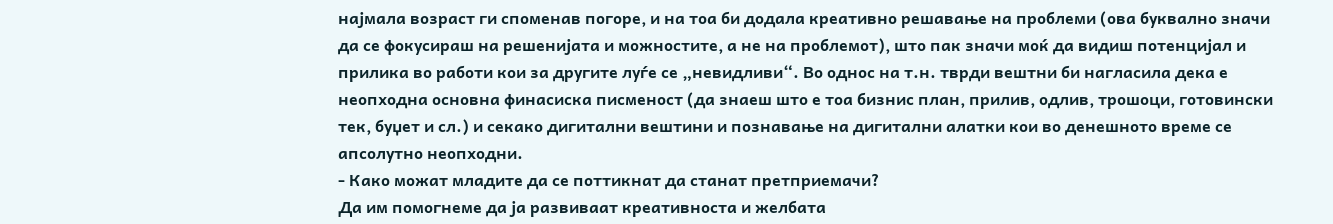најмала возраст ги споменав погоре, и на тоа би додала креативно решавање на проблеми (ова буквално значи да се фокусираш на решенијата и можностите, а не на проблемот), што пак значи моќ да видиш потенцијал и прилика во работи кои за другите луѓе се „невидливи“. Во однос на т.н. тврди вештни би нагласила дека е неопходна основна финасиска писменост (да знаеш што е тоа бизнис план, прилив, одлив, трошоци, готовински тек, буџет и сл.) и секако дигитални вештини и познавање на дигитални алатки кои во денешното време се апсолутно неопходни.
- Како можат младите да се поттикнат да станат претприемачи?
Да им помогнеме да ја развиваат креативноста и желбата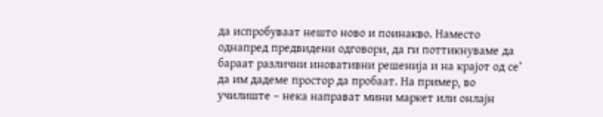да испробуваат нешто ново и поинакво. Наместо однапред предвидени одговори, да ги поттикнуваме да бараат различни иновативни решенија и на крајот од се’ да им дадеме простор да пробаат. На пример, во училиште – нека направат мини маркет или онлајн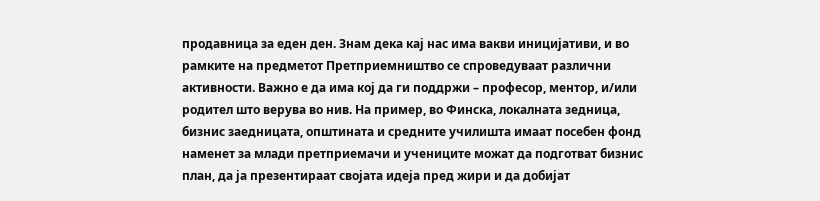продавница за еден ден. Знам дека кај нас има вакви иницијативи, и во рамките на предметот Претприемништво се спроведуваат различни активности. Важно е да има кој да ги поддржи – професор, ментор, и/или родител што верува во нив. На пример, во Финска, локалната зедница, бизнис заедницата, општината и средните училишта имаат посебен фонд наменет за млади претприемачи и учениците можат да подготват бизнис план, да ја презентираат својата идеја пред жири и да добијат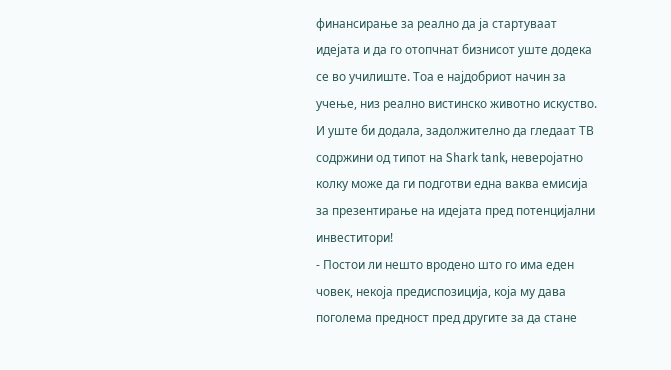финансирање за реално да ја стартуваат идејата и да го отопчнат бизнисот уште додека се во училиште. Тоа е најдобриот начин за учење, низ реално вистинско животно искуство. И уште би додала, задолжително да гледаат ТВ содржини од типот на Shark tank, неверојатно колку може да ги подготви една ваква емисија за презентирање на идејата пред потенцијални инвеститори!
- Постои ли нешто вродено што го има еден човек, некоја предиспозиција, која му дава поголема предност пред другите за да стане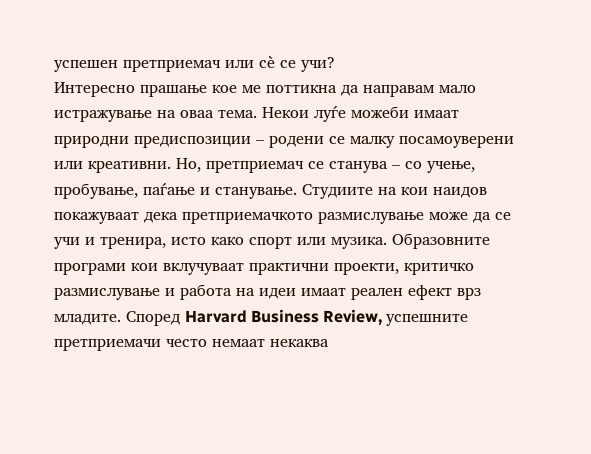успешен претприемач или сѐ се учи?
Интересно прашање кое ме поттикна да направам мало истражување на оваа тема. Некои луѓе можеби имаат природни предиспозиции – родени се малку посамоуверени или креативни. Но, претприемач се станува – со учење, пробување, паѓање и станување. Студиите на кои наидов покажуваат дека претприемачкото размислување може да се учи и тренира, исто како спорт или музика. Образовните програми кои вклучуваат практични проекти, критичко размислување и работа на идеи имаат реален ефект врз младите. Според Harvard Business Review, успешните претприемачи често немаат некаква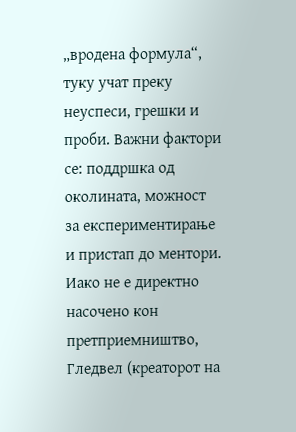„вродена формула“, туку учат преку неуспеси, грешки и проби. Важни фактори се: поддршка од околината, можност за експериментирање и пристап до ментори. Иако не е директно насочено кон претприемништво, Гледвел (креаторот на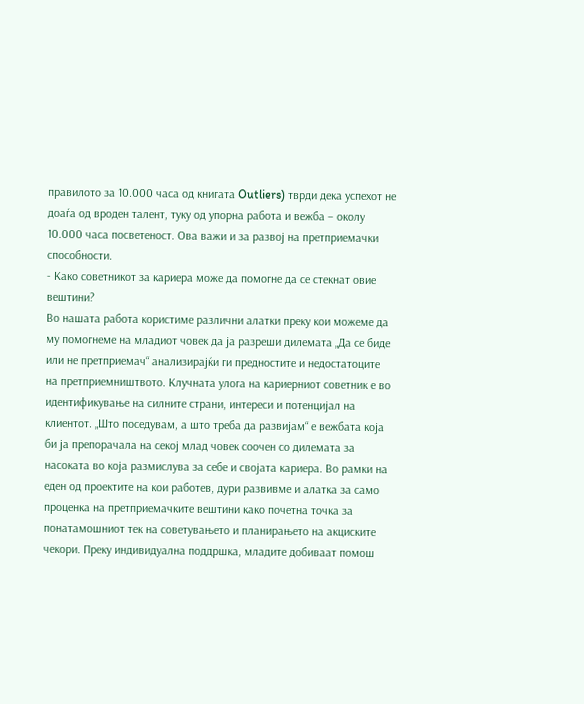правилото за 10.000 часа од книгата Outliers) тврди дека успехот не доаѓа од вроден талент, туку од упорна работа и вежба – околу 10.000 часа посветеност. Ова важи и за развој на претприемачки способности.
- Како советникот за кариера може да помогне да се стекнат овие вештини?
Во нашата работа користиме различни алатки преку кои можеме да му помогнеме на младиот човек да ја разреши дилемата „Да се биде или не претприемач“ анализирајќи ги предностите и недостатоците на претприемништвото. Клучната улога на кариерниот советник е во идентификување на силните страни, интереси и потенцијал на клиентот. „Што поседувам, а што треба да развијам“ е вежбата која би ја препорачала на секој млад човек соочен со дилемата за насоката во која размислува за себе и својата кариера. Во рамки на еден од проектите на кои работев, дури развивме и алатка за само проценка на претприемачките вештини како почетна точка за понатамошниот тек на советувањето и планирањето на акциските чекори. Преку индивидуална поддршка, младите добиваат помош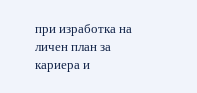при изработка на личен план за кариера и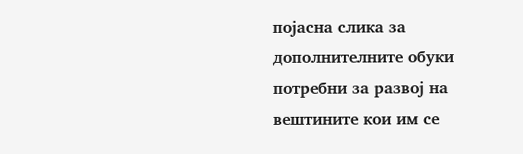појасна слика за дополнителните обуки потребни за развој на вештините кои им се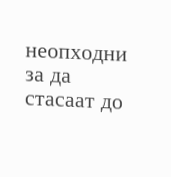неопходни за да стасаат до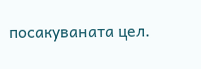посакуваната цел.